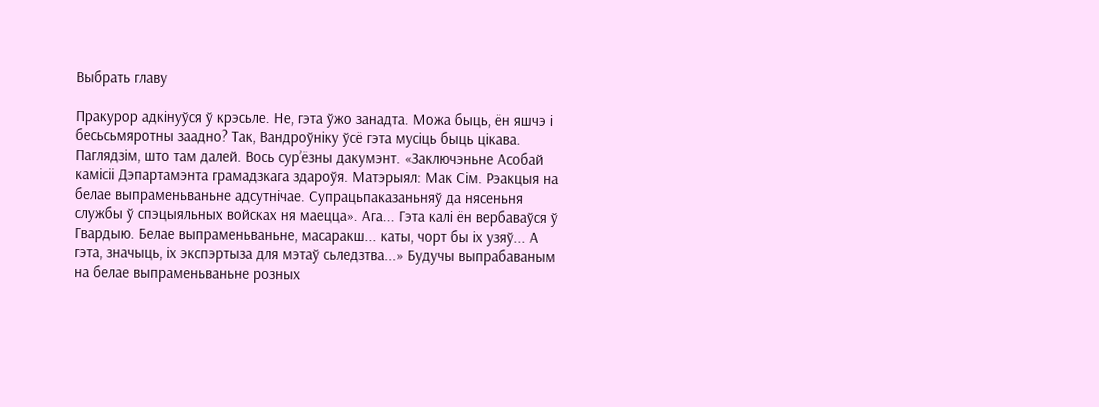Выбрать главу

Пракурор адкінуўся ў крэсьле. Не, гэта ўжо занадта. Можа быць, ён яшчэ і бесьсьмяротны заадно? Так, Вандроўніку ўсё гэта мусіць быць цікава. Паглядзім, што там далей. Вось сур’ёзны дакумэнт. «Заключэньне Асобай камісіі Дэпартамэнта грамадзкага здароўя. Матэрыял: Мак Сім. Рэакцыя на белае выпраменьваньне адсутнічае. Супрацьпаказаньняў да нясеньня службы ў спэцыяльных войсках ня маецца». Ага... Гэта калі ён вербаваўся ў Гвардыю. Белае выпраменьваньне, масаракш... каты, чорт бы іх узяў... А гэта, значыць, іх экспэртыза для мэтаў сьледзтва...» Будучы выпрабаваным на белае выпраменьваньне розных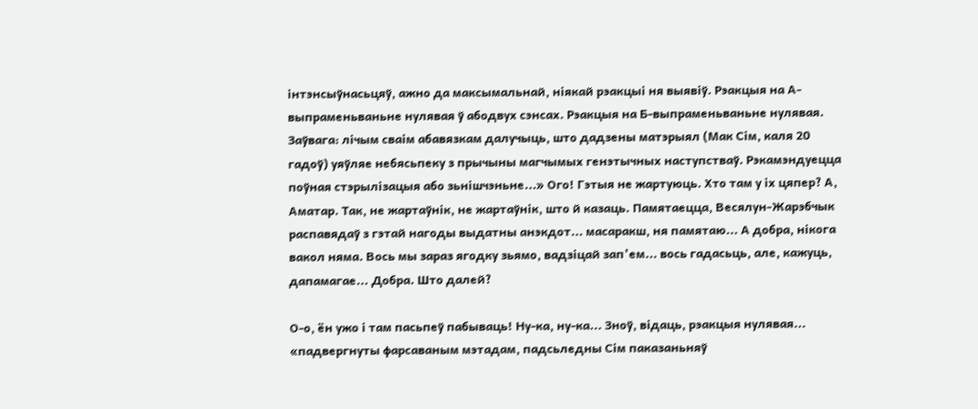інтэнсыўнасьцяў, ажно да максымальнай, ніякай рэакцыі ня выявіў. Рэакцыя на А-выпраменьваньне нулявая ў абодвух сэнсах. Рэакцыя на Б-выпраменьваньне нулявая. Заўвага: лічым сваім абавязкам далучыць, што дадзены матэрыял (Мак Сім, каля 20 гадоў) уяўляе небясьпеку з прычыны магчымых генэтычных наступстваў. Рэкамэндуецца поўная стэрылізацыя або зьнішчэньне...» Ого! Гэтыя не жартуюць. Хто там у іх цяпер? А, Аматар. Так, не жартаўнік, не жартаўнік, што й казаць. Памятаецца, Весялун-Жарэбчык распавядаў з гэтай нагоды выдатны анэкдот... масаракш, ня памятаю... А добра, нікога вакол няма. Вось мы зараз ягодку зьямо, вадзіцай зап’ем... вось гадасьць, але, кажуць, дапамагае... Добра. Што далей?

О-о, ён ужо і там пасьпеў пабываць! Ну-ка, ну-ка... Зноў, відаць, рэакцыя нулявая... «падвергнуты фарсаваным мэтадам, падсьледны Сім паказаньняў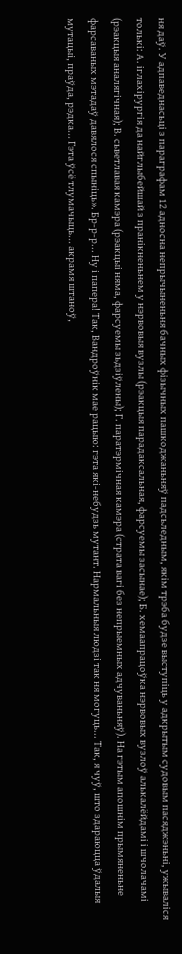ня даў. У адпаведнасьці з параграфам 12 адносна непрычыненьня бачных фізычных пашкоджаньняў падсьледным, якім трэба будзе выступіць у адкрытым судовым пасяджэньні, ужываліся толькі: А. іглахірургія да найглыбейшай з пранікненьнем у нэрвовыя вузлы (рэакцыя парадаксальная, фарсуемы засынае); Б. хемаапрацоўка нэрвовых вузлоў алькалёйдамі і шчолачамі (рэакцыя аналягічная); В. сьветлавая камэра (рэакцыі няма, фарсуемы зьдзіўлены); Г. паратэрмічная камэра (страта вагі без непрыемных адчуваньняў). На гэтым апошнім прымяненьне фарсаваных мэтадаў давялося спыніць». Бр-р-р... Ну і папера! Так, Вандроўнік мае рацыю: гэта які-небудзь мутант. Нармальныя людзі так ня могуць... Так, я чуў, што здараюцца ўдалыя мутацыі, праўда, рэдка... Гэта ўсё тлумачыць... акрамя штаноў,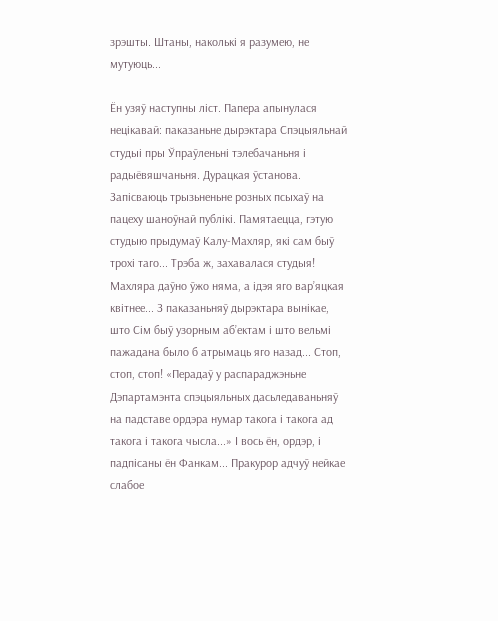зрэшты. Штаны, наколькі я разумею, не мутуюць...

Ён узяў наступны ліст. Папера апынулася нецікавай: паказаньне дырэктара Спэцыяльнай студыі пры Ўпраўленьні тэлебачаньня і радыёвяшчаньня. Дурацкая ўстанова. Запісваюць трызьненьне розных псыхаў на пацеху шаноўнай публікі. Памятаецца, гэтую студыю прыдумаў Калу-Махляр, які сам быў трохі таго... Трэба ж, захавалася студыя! Махляра даўно ўжо няма, а ідэя яго вар’яцкая квітнее... З паказаньняў дырэктара вынікае, што Сім быў узорным аб’ектам і што вельмі пажадана было б атрымаць яго назад... Стоп, стоп, стоп! «Перадаў у распараджэньне Дэпартамэнта спэцыяльных дасьледаваньняў на падставе ордэра нумар такога і такога ад такога і такога чысла...» І вось ён, ордэр, і падпісаны ён Фанкам... Пракурор адчуў нейкае слабое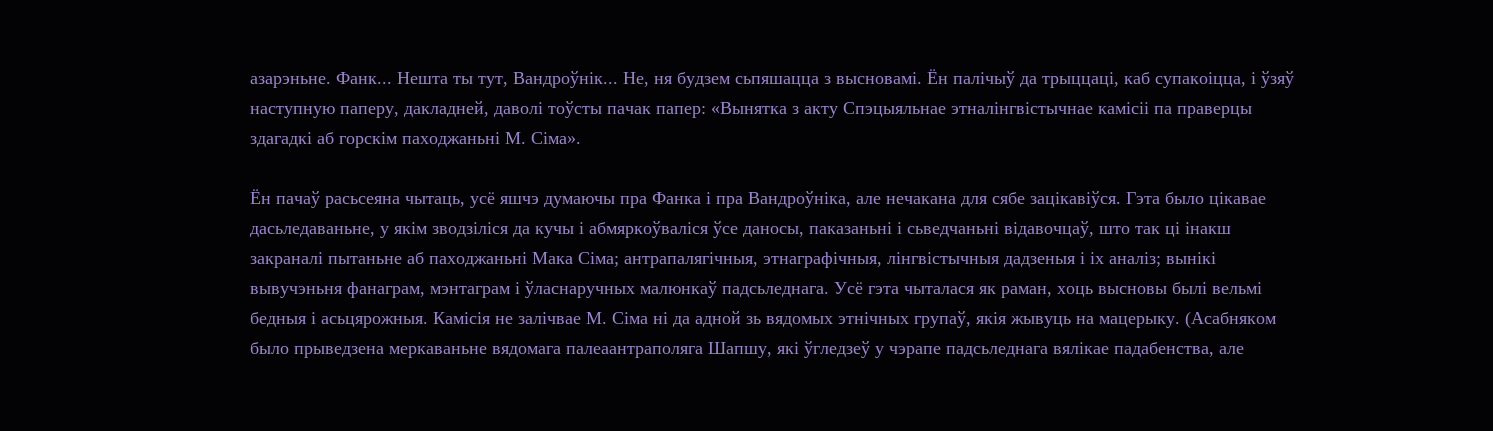азарэньне. Фанк... Нешта ты тут, Вандроўнік... Не, ня будзем сьпяшацца з высновамі. Ён палічыў да трыццаці, каб супакоіцца, і ўзяў наступную паперу, дакладней, даволі тоўсты пачак папер: «Вынятка з акту Спэцыяльнае этналінгвістычнае камісіі па праверцы здагадкі аб горскім паходжаньні М. Сіма».

Ён пачаў расьсеяна чытаць, усё яшчэ думаючы пра Фанка і пра Вандроўніка, але нечакана для сябе зацікавіўся. Гэта было цікавае дасьледаваньне, у якім зводзіліся да кучы і абмяркоўваліся ўсе даносы, паказаньні і сьведчаньні відавочцаў, што так ці інакш закраналі пытаньне аб паходжаньні Мака Сіма; антрапалягічныя, этнаграфічныя, лінгвістычныя дадзеныя і іх аналіз; вынікі вывучэньня фанаграм, мэнтаграм і ўласнаручных малюнкаў падсьледнага. Усё гэта чыталася як раман, хоць высновы былі вельмі бедныя і асьцярожныя. Камісія не залічвае М. Сіма ні да адной зь вядомых этнічных групаў, якія жывуць на мацерыку. (Асабняком было прыведзена меркаваньне вядомага палеаантраполяга Шапшу, які ўгледзеў у чэрапе падсьледнага вялікае падабенства, але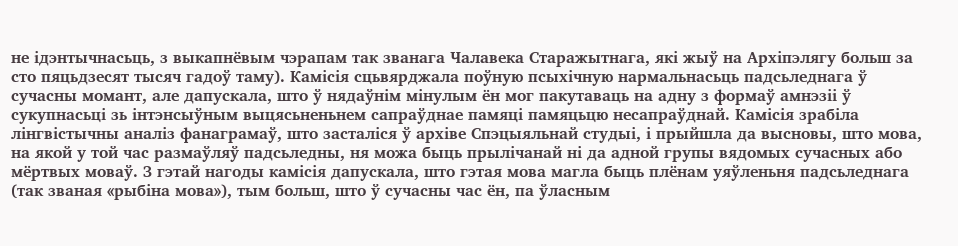не ідэнтычнасьць, з выкапнёвым чэрапам так званага Чалавека Старажытнага, які жыў на Архіпэлягу больш за сто пяцьдзесят тысяч гадоў таму). Камісія сцьвярджала поўную псыхічную нармальнасьць падсьледнага ў сучасны момант, але дапускала, што ў нядаўнім мінулым ён мог пакутаваць на адну з формаў амнэзіі ў сукупнасьці зь інтэнсыўным выцясьненьнем сапраўднае памяці памяцьцю несапраўднай. Камісія зрабіла лінгвістычны аналіз фанаграмаў, што засталіся ў архіве Спэцыяльнай студыі, і прыйшла да высновы, што мова, на якой у той час размаўляў падсьледны, ня можа быць прылічанай ні да адной групы вядомых сучасных або мёртвых моваў. З гэтай нагоды камісія дапускала, што гэтая мова магла быць плёнам уяўленьня падсьледнага (так званая «рыбіна мова»), тым больш, што ў сучасны час ён, па ўласным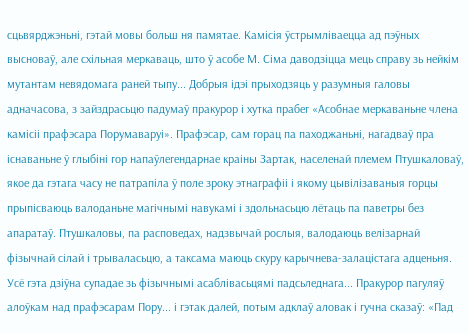сцьвярджэньні, гэтай мовы больш ня памятае. Камісія ўстрымліваецца ад пэўных высноваў, але схільная меркаваць, што ў асобе М. Сіма даводзіцца мець справу зь нейкім мутантам невядомага раней тыпу... Добрыя ідэі прыходзяць у разумныя галовы адначасова, з зайздрасьцю падумаў пракурор і хутка прабег «Асобнае меркаваньне члена камісіі прафэсара Порумаваруі». Прафэсар, сам горац па паходжаньні, нагадваў пра існаваньне ў глыбіні гор напаўлегендарнае краіны Зартак, населенай племем Птушкаловаў, якое да гэтага часу не патрапіла ў поле зроку этнаграфіі і якому цывілізаваныя горцы прыпісваюць валоданьне магічнымі навукамі і здольнасьцю лётаць па паветры без апаратаў. Птушкаловы, па расповедах, надзвычай рослыя, валодаюць велізарнай фізычнай сілай і трываласьцю, а таксама маюць скуру карычнева-залацістага адценьня. Усё гэта дзіўна супадае зь фізычнымі асаблівасьцямі падсьледнага... Пракурор пагуляў алоўкам над прафэсарам Пору... і гэтак далей, потым адклаў аловак і гучна сказаў: «Пад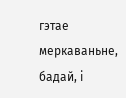гэтае меркаваньне, бадай, і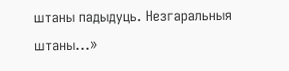штаны падыдуць. Незгаральныя штаны...»